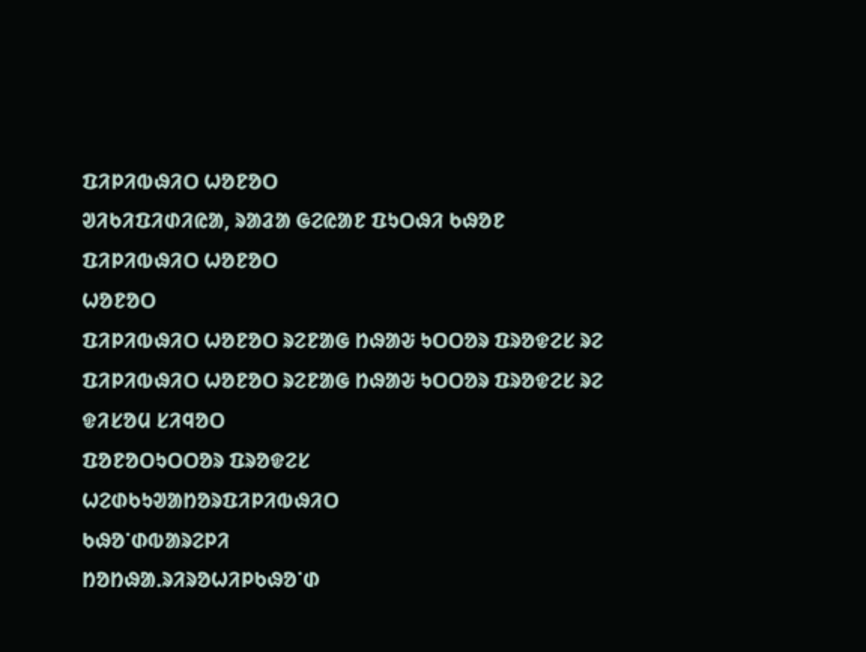ᱯᱤᱞᱤᱵᱷᱤᱛ ᱦᱚᱱᱚᱛ
ᱣᱤᱠᱤᱯᱤᱰᱤᱭᱟ, ᱨᱟᱲᱟ ᱜᱮᱭᱟᱱ ᱯᱩᱛᱷᱤ ᱠᱷᱚᱱ
ᱯᱤᱞᱤᱵᱷᱤᱛ ᱦᱚᱱᱚᱛ
ᱦᱚᱱᱚᱛ
ᱯᱤᱞᱤᱵᱷᱤᱛ ᱦᱚᱱᱚᱛ ᱨᱮᱱᱟᱜ ᱴᱷᱟᱶ ᱩᱛᱛᱚᱨ ᱯᱨᱚᱫᱮᱥ ᱨᱮ
ᱯᱤᱞᱤᱵᱷᱤᱛ ᱦᱚᱱᱚᱛ ᱨᱮᱱᱟᱜ ᱴᱷᱟᱶ ᱩᱛᱛᱚᱨ ᱯᱨᱚᱫᱮᱥ ᱨᱮ
ᱫᱤᱥᱚᱢ ᱥᱤᱧᱚᱛ
ᱯᱚᱱᱚᱛᱩᱛᱛᱚᱨ ᱯᱨᱚᱫᱮᱥ
ᱦᱮᱰᱠᱩᱣᱟᱴᱚᱨᱯᱤᱞᱤᱵᱷᱤᱛ
ᱠᱷᱚᱸᱰᱵᱟᱨᱮᱞᱤ
ᱴᱚᱴᱷᱟᱹᱨᱤᱨᱚᱦᱤᱞᱠᱷᱚᱸᱰ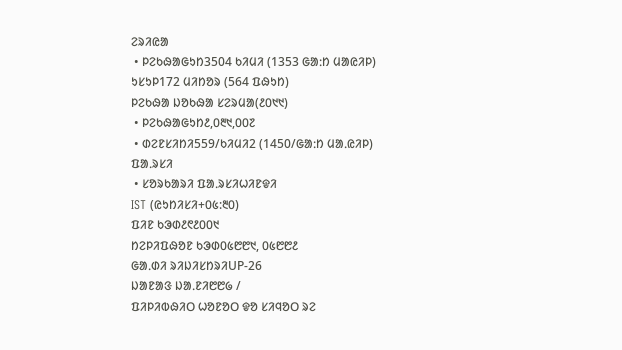ᱮᱨᱤᱭᱟ
 • ᱞᱮᱠᱷᱟᱜᱩᱴ3504 ᱠᱤᱢᱤ (1353 ᱜᱟᱺᱴ ᱢᱟᱭᱤᱞ)
ᱩᱥᱩᱞ172 ᱢᱤᱴᱚᱨ (564 ᱯᱷᱩᱴ)
ᱞᱮᱠᱷᱟ ᱡᱚᱠᱷᱟ ᱥᱮᱨᱢᱟ(᱒᱐᱑᱑)
 • ᱞᱮᱠᱷᱟᱜᱩᱴ᱒,᱐᱓᱑,᱐᱐᱗
 • ᱰᱮᱱᱥᱤᱴᱤ559/ᱠᱤᱢᱤ2 (1450/ᱜᱟᱺᱴ ᱢᱟᱹᱭᱤᱞ)
ᱯᱟᱹᱨᱥᱤ
 • ᱥᱚᱨᱠᱟᱨᱤ ᱯᱟᱹᱨᱥᱤᱦᱤᱱᱫᱤ
IST (ᱭᱩᱴᱤᱥᱤ+᱐᱕:᱓᱐)
ᱯᱤᱱ ᱠᱳᱰ᱒᱖᱒᱐᱐᱑
ᱴᱮᱞᱤᱯᱷᱚᱱ ᱠᱳᱰ᱐᱕᱘᱘᱑, ᱐᱕᱘᱘᱒
ᱜᱟᱹᱰᱤ ᱨᱤᱡᱤᱥᱴᱨᱤUP-26
ᱡᱟᱱᱟᱝ ᱡᱟᱹᱱᱤ᱘᱘᱙ /
ᱯᱤᱞᱤᱵᱷᱤᱛ ᱦᱚᱱᱚᱛ ᱫᱚ ᱥᱤᱧᱚᱛ ᱨᱮ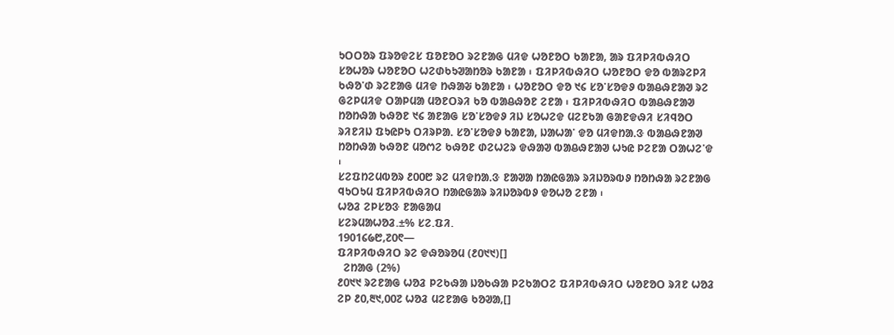ᱩᱛᱛᱚᱨ ᱯᱨᱚᱫᱮᱥ ᱯᱚᱱᱚᱛ ᱨᱮᱱᱟᱜ ᱢᱤᱫ ᱦᱚᱱᱚᱛ ᱠᱟᱱᱟ, ᱟᱨ ᱯᱤᱞᱤᱵᱷᱤᱛ ᱥᱚᱦᱚᱨ ᱦᱚᱱᱚᱛ ᱦᱮᱰᱠᱩᱣᱟᱴᱚᱨ ᱠᱟᱱᱟ ᱾ ᱯᱤᱞᱤᱵᱷᱤᱛ ᱦᱚᱱᱚᱛ ᱫᱚ ᱵᱟᱨᱮᱞᱤ ᱠᱷᱚᱸᱰ ᱨᱮᱱᱟᱜ ᱢᱤᱫ ᱴᱷᱟᱶ ᱠᱟᱱᱟ ᱾ ᱦᱚᱱᱚᱛ ᱫᱚ ᱑᱔ ᱥᱚᱸᱥᱚᱫᱽ ᱵᱟᱪᱷᱱᱟᱣ ᱨᱮ ᱜᱮᱞᱢᱤᱫ ᱛᱟᱞᱢᱟ ᱢᱚᱱᱛᱨᱤ ᱠᱚ ᱵᱟᱪᱷᱚᱱ ᱮᱱᱟ ᱾ ᱯᱤᱞᱤᱵᱷᱤᱛ ᱵᱟᱪᱷᱱᱟᱣ ᱴᱚᱴᱷᱟ ᱠᱷᱚᱱ ᱑᱔ ᱟᱱᱟᱜ ᱥᱚᱸᱥᱚᱫᱽ ᱤᱡ ᱥᱚᱦᱮᱫ ᱢᱮᱱᱠᱟ ᱜᱟᱱᱫᱷᱤ ᱥᱤᱧᱚᱛ ᱨᱤᱱᱤᱡ ᱯᱩᱭᱞᱩ ᱛᱤᱨᱞᱟᱹ ᱥᱚᱸᱥᱚᱫᱽ ᱠᱟᱱᱟ, ᱡᱟᱦᱟᱸ ᱫᱚ ᱢᱤᱫᱴᱟᱹᱝ ᱵᱟᱪᱷᱱᱟᱣ ᱴᱚᱴᱷᱟ ᱠᱷᱚᱱ ᱢᱚᱬᱮ ᱠᱷᱚᱱ ᱰᱮᱦᱮᱨ ᱫᱷᱟᱣ ᱵᱟᱪᱷᱱᱟᱣ ᱦᱩᱭ ᱞᱮᱱᱟ ᱛᱟᱦᱮᱸᱫ ᱾
ᱥᱮᱯᱴᱮᱢᱵᱚᱨ ᱒᱐᱐᱘ ᱨᱮ ᱢᱤᱫᱴᱟᱹᱝ ᱱᱟᱣᱟ ᱴᱟᱭᱜᱟᱨ ᱨᱤᱡᱚᱨᱵᱽ ᱴᱚᱴᱷᱟ ᱨᱮᱱᱟᱜ ᱧᱩᱛᱩᱢ ᱯᱤᱞᱤᱵᱷᱤᱛ ᱴᱟᱭᱜᱟᱨ ᱨᱤᱡᱚᱨᱵᱽ ᱫᱚᱦᱚ ᱮᱱᱟ ᱾
ᱦᱚᱲ ᱮᱞᱥᱚᱝ ᱱᱟᱜᱟᱢ
ᱥᱮᱨᱢᱟᱦᱚᱲ.±% ᱥᱮ.ᱯᱤ.
1901᱔᱙᱘,᱗᱐᱖—
ᱯᱤᱞᱤᱵᱷᱤᱛ ᱨᱮ ᱫᱷᱚᱨᱚᱢ (᱒᱐᱑᱑)[]
  ᱮᱴᱟᱜ (2%)
᱒᱐᱑᱑ ᱨᱮᱱᱟᱜ ᱦᱚᱲ ᱞᱮᱠᱷᱟ ᱡᱚᱠᱷᱟ ᱞᱮᱠᱟᱛᱮ ᱯᱤᱞᱤᱵᱷᱤᱛ ᱦᱚᱱᱚᱛ ᱨᱤᱱ ᱦᱚᱲ ᱮᱞ ᱒᱐,᱓᱑,᱐᱐᱗ ᱦᱚᱲ ᱢᱮᱱᱟᱜ ᱠᱚᱣᱟ,[]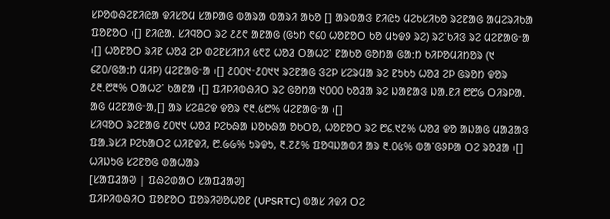ᱥᱞᱚᱵᱷᱮᱱᱤᱭᱟ ᱫᱤᱥᱚᱢ ᱥᱟᱞᱟᱜ ᱵᱟᱨᱟ ᱵᱟᱨᱤ ᱟᱠᱚ [] ᱟᱨᱵᱟᱝ ᱱᱤᱭᱩ ᱢᱮᱠᱥᱤᱠᱚ ᱨᱮᱱᱟᱜ ᱟᱢᱮᱨᱤᱠᱟ ᱯᱚᱱᱚᱛ ᱾[] ᱱᱤᱭᱟᱹ ᱥᱤᱧᱚᱛ ᱨᱮ ᱒᱒᱖ ᱟᱱᱟᱜ (ᱜᱩᱴ ᱖᱔᱐ ᱦᱚᱱᱚᱛ ᱠᱚ ᱢᱩᱫᱽ ᱨᱮ) ᱨᱮᱸᱠᱤᱝ ᱨᱮ ᱢᱮᱱᱟᱜᱼᱟ ᱾[] ᱦᱚᱱᱚᱛ ᱨᱤᱱ ᱦᱚᱲ ᱮᱞ ᱰᱮᱱᱥᱤᱴᱤ ᱕᱖᱗ ᱦᱚᱲ ᱛᱟᱦᱮᱸ ᱱᱟᱠᱚ ᱜᱚᱴᱟ ᱜᱟᱺᱴ ᱠᱤᱞᱚᱢᱤᱴᱚᱨ (᱑ ᱔᱗᱐/ᱜᱟᱺᱴ ᱢᱤᱞ) ᱢᱮᱱᱟᱜᱼᱟ ᱾[] ᱒᱐᱐᱑ᱼ᱒᱐᱑᱑ ᱨᱮᱱᱟᱜ ᱝᱮᱞ ᱥᱮᱨᱢᱟ ᱨᱮ ᱱᱩᱠᱩ ᱦᱚᱲ ᱮᱞ ᱜᱨᱚᱴ ᱫᱚᱨ ᱒᱓.᱘᱓% ᱛᱟᱦᱮᱸ ᱠᱟᱱᱟ ᱾[] ᱯᱤᱞᱤᱵᱷᱤᱛ ᱨᱮ ᱜᱚᱴᱟ ᱑᱐᱐᱐ ᱠᱚᱲᱟ ᱨᱮ ᱡᱟᱱᱟᱝ ᱡᱟᱹᱱᱤ ᱘᱘᱙ ᱛᱤᱨᱞᱟᱹ ᱟᱜ ᱢᱮᱱᱟᱜᱼᱟ,[] ᱟᱨ ᱥᱮᱪᱮᱫ ᱫᱚᱨ ᱖᱓.᱕᱘% ᱢᱮᱱᱟᱜᱼᱟ ᱾[]
ᱥᱤᱧᱚᱛ ᱨᱮᱱᱟᱜ ᱒᱐᱑᱑ ᱦᱚᱲ ᱞᱮᱠᱷᱟ ᱡᱚᱠᱷᱟ ᱚᱠᱛᱚ, ᱦᱚᱱᱚᱛ ᱨᱮ ᱘᱔.᱑᱗% ᱦᱚᱲ ᱫᱚ ᱟᱡᱟᱜ ᱢᱟᱲᱟᱝ ᱯᱟᱹᱨᱥᱤ ᱞᱮᱠᱟᱛᱮ ᱦᱤᱱᱫᱤ, ᱘.᱙᱙% ᱩᱨᱫᱩ, ᱓.᱗᱒% ᱯᱚᱧᱡᱟᱵᱤ ᱟᱨ ᱓.᱐᱕% ᱵᱟᱸᱜᱽᱞᱟ ᱛᱮ ᱨᱚᱲᱟ ᱾[]
ᱦᱤᱡᱩᱜ ᱥᱮᱱᱚᱜ ᱰᱟᱦᱟᱨ
[ᱥᱟᱯᱲᱟᱣ | ᱯᱷᱮᱰᱟᱛ ᱥᱟᱯᱲᱟᱣ]
ᱯᱤᱞᱤᱵᱷᱤᱛ ᱯᱚᱱᱚᱛ ᱯᱚᱨᱤᱣᱚᱦᱚᱱ (UPSRTC) ᱵᱟᱥ ᱤᱫᱤ ᱛᱮ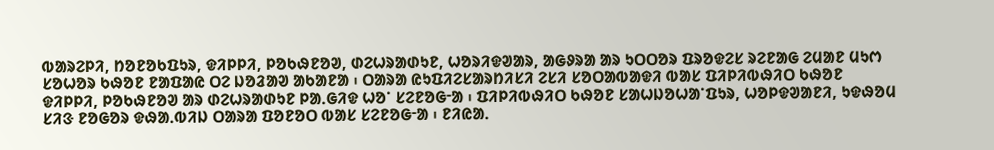ᱵᱟᱨᱮᱞᱤ, ᱴᱚᱱᱚᱠᱯᱩᱨ, ᱫᱤᱞᱞᱤ, ᱞᱚᱠᱷᱱᱚᱣ, ᱰᱮᱦᱨᱟᱰᱩᱱ, ᱦᱚᱨᱤᱫᱣᱟᱨ, ᱟᱜᱽᱨᱟ ᱟᱨ ᱩᱛᱛᱚᱨ ᱯᱨᱚᱫᱮᱥ ᱨᱮᱱᱟᱜ ᱮᱢᱟᱱ ᱢᱩᱬ ᱥᱚᱦᱚᱨ ᱠᱷᱚᱱ ᱱᱟᱯᱟᱭ ᱛᱮ ᱡᱚᱲᱟᱣ ᱟᱠᱟᱱᱟ ᱾ ᱛᱟᱨᱟ ᱭᱩᱯᱤᱮᱥᱟᱨᱴᱤᱥᱤ ᱮᱥᱤ ᱥᱚᱛᱟᱵᱟᱫᱤ ᱵᱟᱥ ᱯᱤᱞᱤᱵᱷᱤᱛ ᱠᱷᱚᱱ ᱫᱤᱞᱞᱤ, ᱞᱚᱠᱷᱱᱚᱣ ᱟᱨ ᱰᱮᱦᱨᱟᱰᱩᱱ ᱞᱟᱹᱜᱤᱫ ᱦᱚᱸ ᱥᱮᱱᱚᱜᱼᱟ ᱾ ᱯᱤᱞᱤᱵᱷᱤᱛ ᱠᱷᱚᱱ ᱥᱟᱦᱡᱚᱦᱟᱸᱯᱩᱨ, ᱦᱚᱞᱫᱣᱟᱱᱤ, ᱩᱫᱷᱚᱢ ᱥᱤᱝ ᱱᱚᱜᱚᱨ ᱫᱷᱟᱹᱵᱤᱡ ᱛᱟᱨᱟ ᱯᱚᱱᱚᱛ ᱵᱟᱥ ᱥᱮᱱᱚᱜᱼᱟ ᱾ ᱱᱤᱭᱟᱹ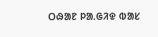ᱛᱷᱟᱱ ᱞᱟᱹᱜᱤᱫ ᱵᱟᱥ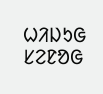ᱦᱤᱡᱩᱜ ᱥᱮᱱᱚᱜ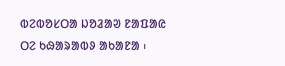ᱵᱮᱵᱚᱥᱛᱟ ᱡᱚᱲᱟᱣ ᱱᱟᱯᱟᱭ ᱛᱮ ᱠᱷᱟᱨᱟᱵᱽ ᱟᱠᱟᱱᱟ ᱾